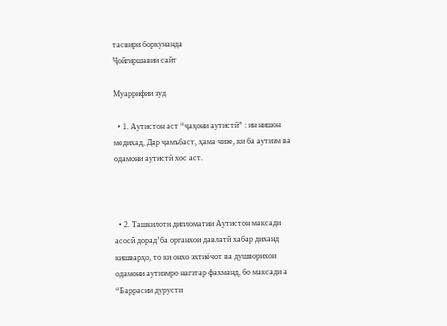тасвири боркунанда
Ҷойгиршавии сайт

Муаррифии зуд

  • 1. Аутистон аст “ҷаҳони аутистӣ” : ин нишон медихад, Дар ҷамъбаст, ҳама чизе, ки ба аутизм ва одамони аутистӣ хос аст.



  • 2. Ташкилоти дипломатии Аутистон максади асосй дорад’ба органхои давлатй хабар диханд кишварҳо, то ки онхо эхтиёчот ва душворихои одамони аутизмро нагзтар фахманд, бо максади а “Баррасии дурусти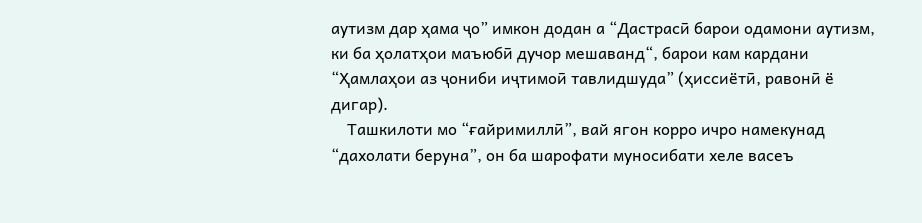аутизм дар ҳама ҷо” имкон додан а “Дастрасӣ барои одамони аутизм, ки ба ҳолатҳои маъюбӣ дучор мешаванд“, барои кам кардани “Ҳамлаҳои аз ҷониби иҷтимоӣ тавлидшуда” (ҳиссиётӣ, равонӣ ё дигар).
    Ташкилоти мо “ғайримиллӣ”, вай ягон корро ичро намекунад “дахолати беруна”, он ба шарофати муносибати хеле васеъ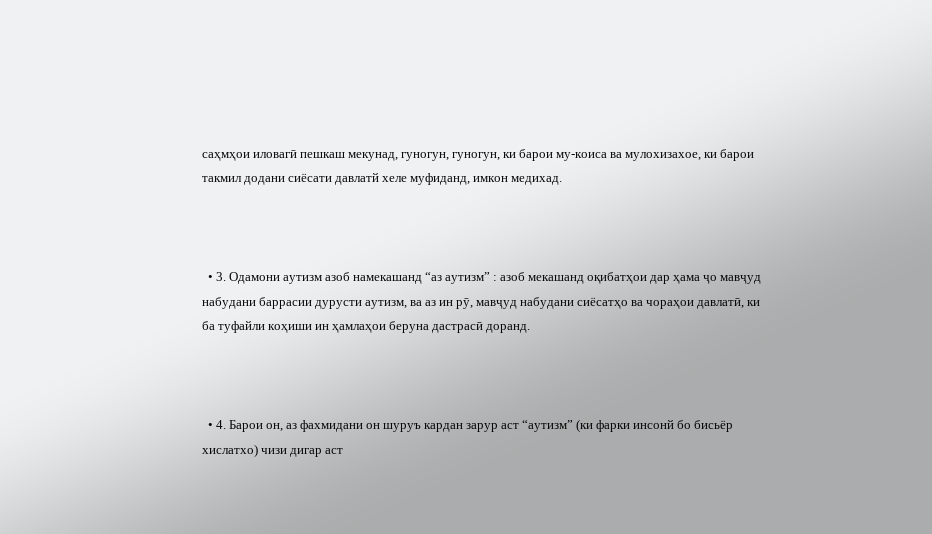саҳмҳои иловагӣ пешкаш мекунад, гуногун, гуногун, ки барои му-коиса ва мулохизахое, ки барои такмил додани сиёсати давлатй хеле муфиданд, имкон медихад.



  • 3. Одамони аутизм азоб намекашанд “аз аутизм” : азоб мекашанд оқибатҳои дар ҳама ҷо мавҷуд набудани баррасии дурусти аутизм, ва аз ин рӯ, мавҷуд набудани сиёсатҳо ва чораҳои давлатӣ, ки ба туфайли коҳиши ин ҳамлаҳои беруна дастрасӣ доранд.



  • 4. Барои он, аз фахмидани он шуруъ кардан зарур аст “аутизм” (ки фарки инсонй бо бисьёр хислатхо) чизи дигар аст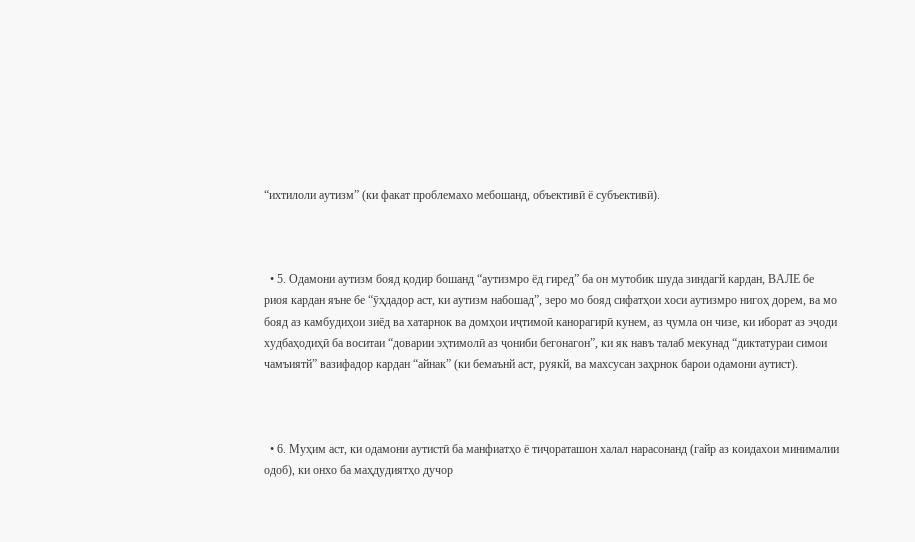“ихтилоли аутизм” (ки факат проблемахо мебошанд, объективӣ ё субъективӣ).



  • 5. Одамони аутизм бояд қодир бошанд “аутизмро ёд гиред” ба он мутобик шуда зиндагй кардан, ВАЛЕ бе риоя кардан яъне бе “ӯҳдадор аст, ки аутизм набошад”, зеро мо бояд сифатҳои хоси аутизмро нигоҳ дорем, ва мо бояд аз камбудиҳои зиёд ва хатарнок ва домҳои иҷтимоӣ канорагирӣ кунем, аз ҷумла он чизе, ки иборат аз эҷоди худбаҳодиҳӣ ба воситаи “доварии эҳтимолӣ аз ҷониби бегонагон”, ки як навъ талаб мекунад “диктатураи симои чамъиятй” вазифадор кардан “айнак” (ки бемаънй аст, руякй, ва махсусан заҳрнок барои одамони аутист).



  • 6. Муҳим аст, ки одамони аутистӣ ба манфиатҳо ё тиҷораташон халал нарасонанд (гайр аз коидахои минималии одоб), ки онхо ба маҳдудиятҳо дучор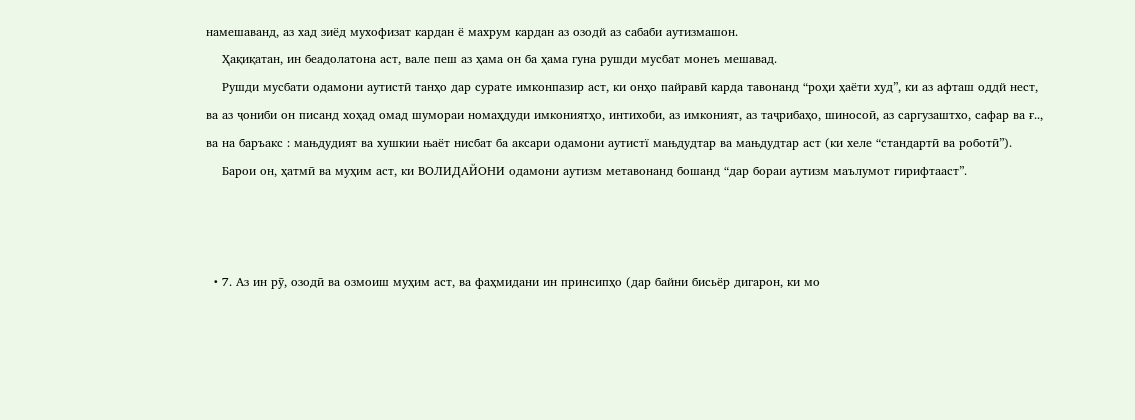намешаванд, аз хад зиёд мухофизат кардан ё махрум кардан аз озодй аз сабаби аутизмашон.
    Ҳақиқатан, ин беадолатона аст, вале пеш аз ҳама он ба ҳама гуна рушди мусбат монеъ мешавад.
    Рушди мусбати одамони аутистӣ танҳо дар сурате имконпазир аст, ки онҳо пайравӣ карда тавонанд “роҳи ҳаёти худ”, ки аз афташ оддй нест, ва аз ҷониби он писанд хоҳад омад шумораи номаҳдуди имкониятҳо, интихоби, аз имконият, аз таҷрибаҳо, шиносоӣ, аз саргузаштхо, сафар ва ғ.., ва на баръакс : мањдудият ва хушкии њаёт нисбат ба аксари одамони аутистї мањдудтар ва мањдудтар аст (ки хеле “стандартӣ ва роботӣ”).
    Барои он, ҳатмӣ ва муҳим аст, ки ВОЛИДАЙОНИ одамони аутизм метавонанд бошанд “дар бораи аутизм маълумот гирифтааст”.



  • 7. Аз ин рӯ, озодӣ ва озмоиш муҳим аст, ва фаҳмидани ин принсипҳо (дар байни бисьёр дигарон, ки мо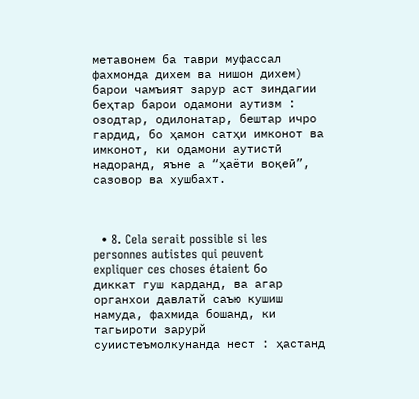метавонем ба таври муфассал фахмонда дихем ва нишон дихем) барои чамъият зарур аст зиндагии беҳтар барои одамони аутизм : озодтар, одилонатар, бештар ичро гардид, бо ҳамон сатҳи имконот ва имконот, ки одамони аутистӣ надоранд, яъне а “ҳаёти воқеӣ”, сазовор ва хушбахт.



  • 8. Cela serait possible si les personnes autistes qui peuvent expliquer ces choses étaient бо диккат гуш карданд, ва агар органхои давлатй саъю кушиш намуда, фахмида бошанд, ки тагьироти зарурй суиистеъмолкунанда нест : ҳастанд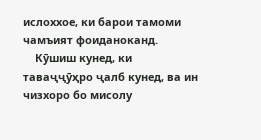ислоххое, ки барои тамоми чамъият фоиданоканд.
    Кӯшиш кунед, ки таваҷҷӯҳро ҷалб кунед, ва ин чизхоро бо мисолу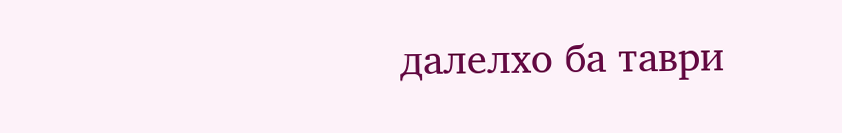далелхо ба таври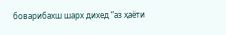боварибахш шарх дихед “аз ҳаёти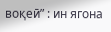воқеӣ” : ин ягона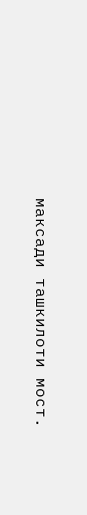максади ташкилоти мост.